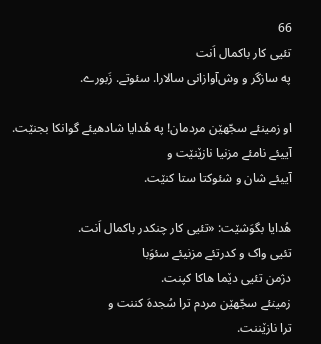66
تئیی کار باکمال اَنت
په سازگر و وش‌آوازانی سالارا. سئوتے. زَبورے.

او زمینئے سجّهێن مردمان! په هُدایا شادهیئے گوانکا بجنێت.
آییئے نامئے مزنیا نازێنێت و
آییئے شان و شئوکتا ستا کنێت.

هُدایا بگوَشێت: «تئیی کار چنکدر باکمال اَنت.
تئیی واک و کدرتئے مزنیئے سئوَبا
دژمن تئیی دێما هاکا کپنت.
زمینئے سجّهێن مردم ترا سُجدهَ کننت و
ترا نازێننت.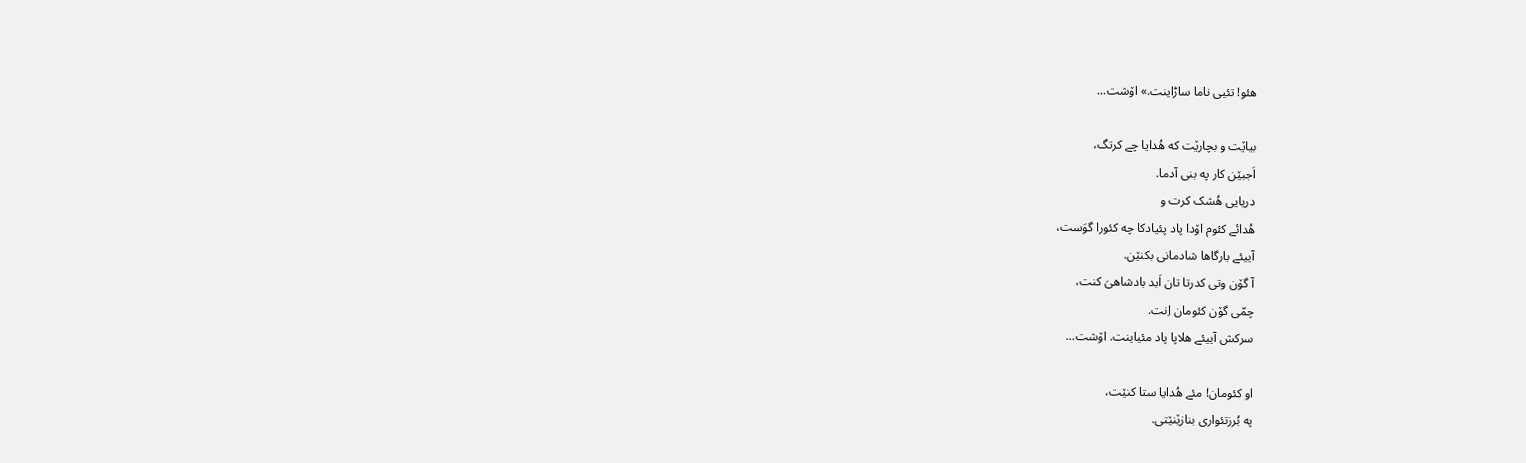هئو! تئیی ناما ساڑاینت.» اۆشت...

بیاێت و بچارێت که هُدایا چے کرتگ،
اَجبێن کار په بنی آدما.
دریایی هُشک کرت و
هُدائے کئوم اۆدا پاد پئیادکا چه کئورا گوَست،
آییئے بارگاها شادمانی بکنێن.
آ گۆن وتی کدرتا تان اَبد بادشاهیَ کنت،
چمّی گۆن کئومان اِنت.
سرکش آییئے هلاپا پاد مئیاینت. اۆشت...

او کئومان! مئے هُدایا ستا کنێت،
په بُرزتئواری بنازێنێتی.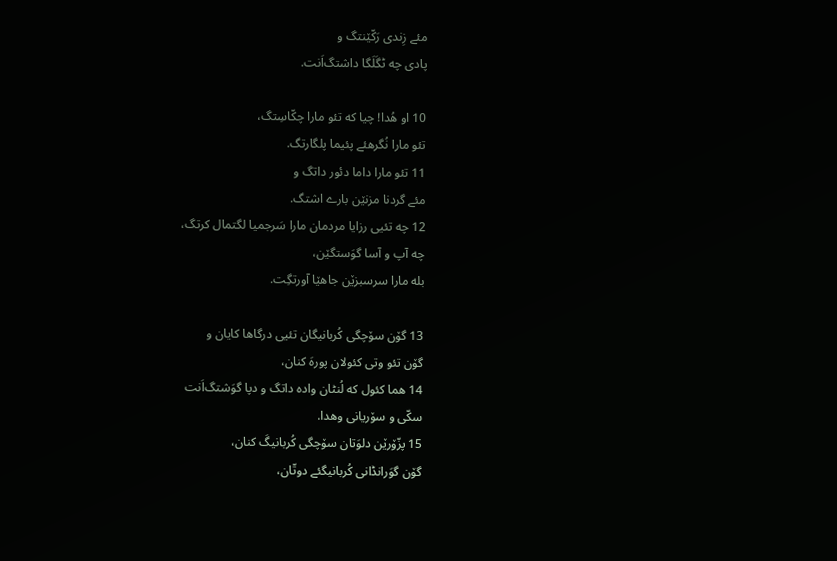مئے زِندی رَکّێنتگ و
پادی چه ٹگَلَگا داشتگ‌اَنت.

10 او هُدا! چیا که تئو مارا چکّاسِتگ،
تئو مارا نُگرهئے پئیما پلگارتگ.
11 تئو مارا داما دئور داتگ و
مئے گردنا مزنێن بارے اشتگ.
12 چه تئیی رزایا مردمان مارا سَرجمیا لگتمال کرتگ،
چه آپ و آسا گوَستگێن،
بله مارا سرسبزێن جاهێا آورتگِت.

13 گۆن سۆچگی کُربانیگان تئیی درگاها کایان و
گۆن تئو وتی کئولان پورهَ کنان،
14 هما کئول که لُنٹان واده داتگ و دپا گوَشتگ‌اَنت
سکّی و سۆریانی وهدا.
15 پزّۆرێن دلوَتان سۆچگی کُربانیگَ کنان،
گۆن گوَرانڈانی کُربانیگئے دوتّان،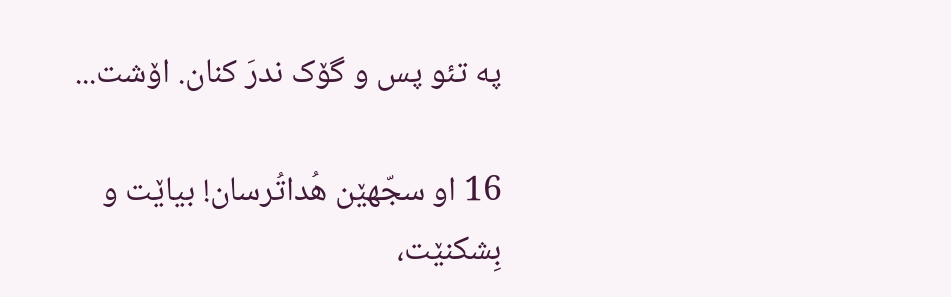په تئو پس و گۆک ندرَ کنان. اۆشت...

16 او سجّهێن هُداتُرسان! بیاێت و بِشکنێت،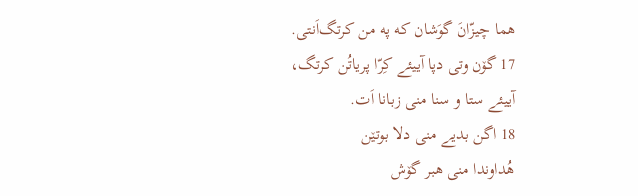هما چیزّانَ گوَشان که په من کرتگ‌اَنتی.
17 گۆن وتی دپا آییئے کِرّا پریاتُن کرتگ،
آییئے ستا و سنا منی زبانا اَت.
18 اگن بدیے منی دلا بوتێن
هُداوندا منی هبر گۆش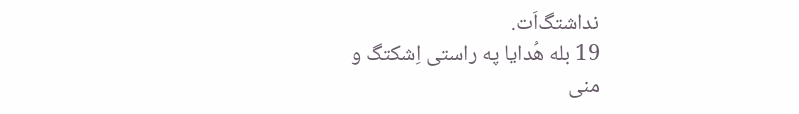نداشتگ‌اَت.
19 بله هُدایا په راستی اِشکتگ و
منی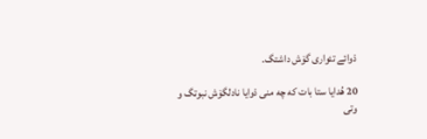دْوائے تئواری گۆش داشتگ.

20 هُدایا ستا بات که چه منی دْوایا نادلگۆش نبوتگ و
وتی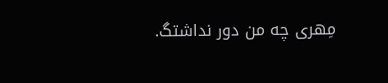مِهری چه من دور نداشتگ.